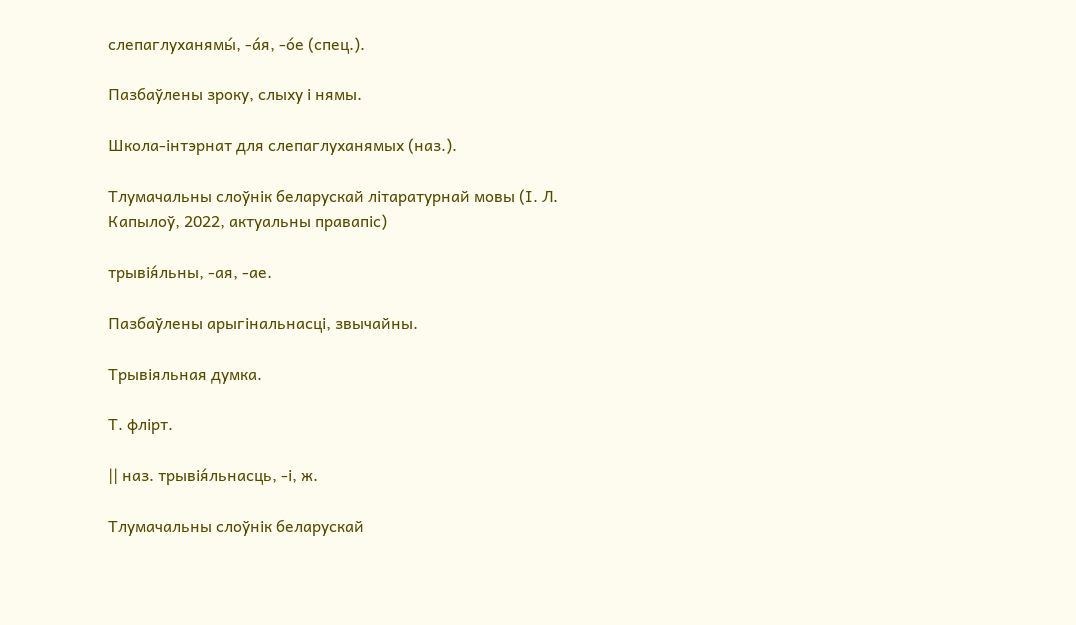слепаглуханямы́, -а́я, -о́е (спец.).

Пазбаўлены зроку, слыху і нямы.

Школа-інтэрнат для слепаглуханямых (наз.).

Тлумачальны слоўнік беларускай літаратурнай мовы (І. Л. Капылоў, 2022, актуальны правапіс)

трывія́льны, -ая, -ае.

Пазбаўлены арыгінальнасці, звычайны.

Трывіяльная думка.

Т. флірт.

|| наз. трывія́льнасць, -і, ж.

Тлумачальны слоўнік беларускай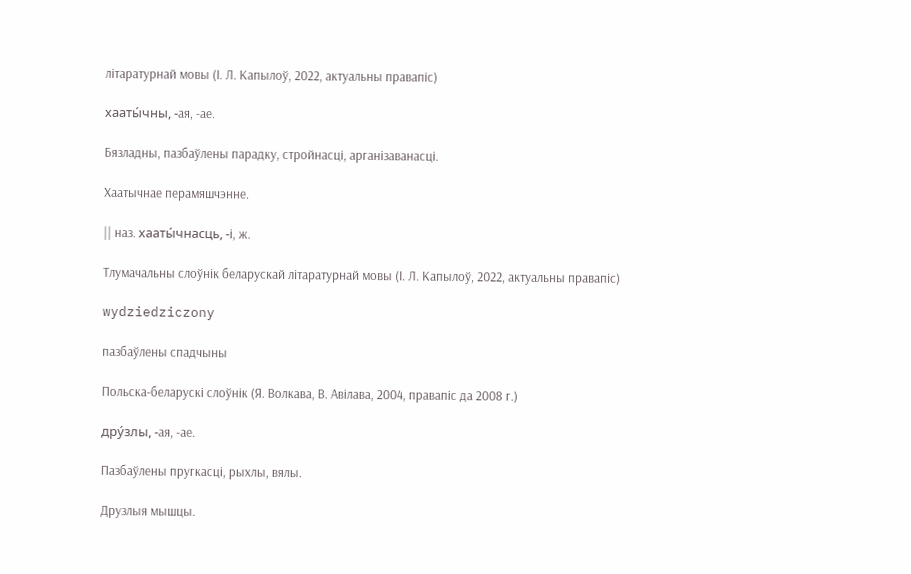літаратурнай мовы (І. Л. Капылоў, 2022, актуальны правапіс)

хааты́чны, -ая, -ае.

Бязладны, пазбаўлены парадку, стройнасці, арганізаванасці.

Хаатычнае перамяшчэнне.

|| наз. хааты́чнасць, -і, ж.

Тлумачальны слоўнік беларускай літаратурнай мовы (І. Л. Капылоў, 2022, актуальны правапіс)

wydziedziczony

пазбаўлены спадчыны

Польска-беларускі слоўнік (Я. Волкава, В. Авілава, 2004, правапіс да 2008 г.)

дру́злы, -ая, -ае.

Пазбаўлены пругкасці, рыхлы, вялы.

Друзлыя мышцы.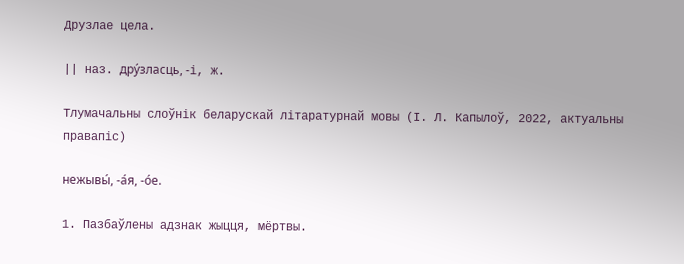Друзлае цела.

|| наз. дру́зласць, -і, ж.

Тлумачальны слоўнік беларускай літаратурнай мовы (І. Л. Капылоў, 2022, актуальны правапіс)

нежывы́, -а́я, -о́е.

1. Пазбаўлены адзнак жыцця, мёртвы.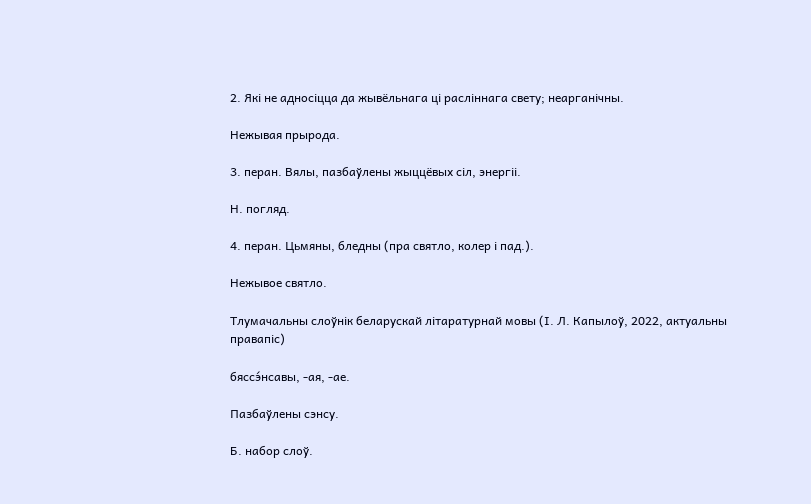2. Які не адносіцца да жывёльнага ці расліннага свету; неарганічны.

Нежывая прырода.

3. перан. Вялы, пазбаўлены жыццёвых сіл, энергіі.

Н. погляд.

4. перан. Цьмяны, бледны (пра святло, колер і пад.).

Нежывое святло.

Тлумачальны слоўнік беларускай літаратурнай мовы (І. Л. Капылоў, 2022, актуальны правапіс)

бяссэ́нсавы, -ая, -ае.

Пазбаўлены сэнсу.

Б. набор слоў.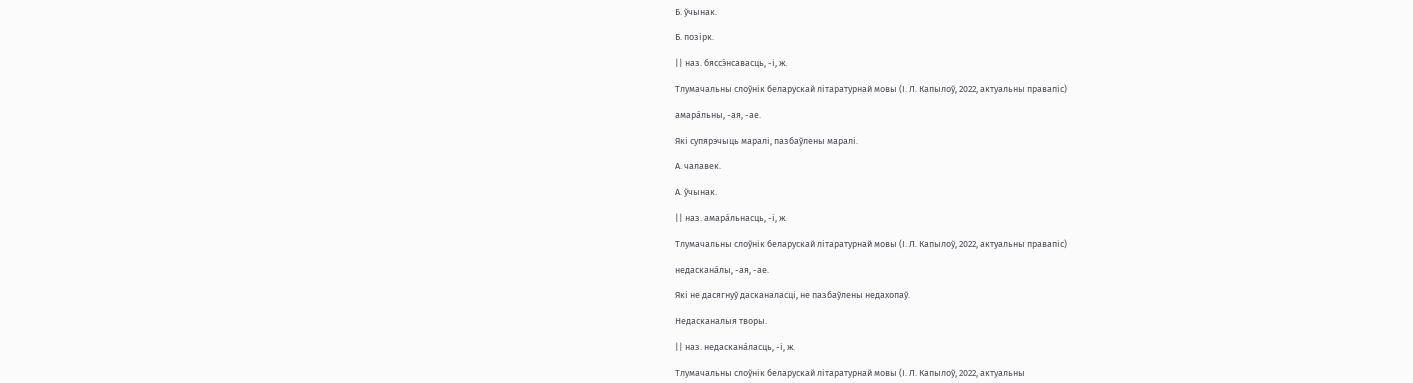Б. ўчынак.

Б. позірк.

|| наз. бяссэ́нсавасць, -і, ж.

Тлумачальны слоўнік беларускай літаратурнай мовы (І. Л. Капылоў, 2022, актуальны правапіс)

амара́льны, -ая, -ае.

Які супярэчыць маралі, пазбаўлены маралі.

А. чалавек.

А. ўчынак.

|| наз. амара́льнасць, -і, ж.

Тлумачальны слоўнік беларускай літаратурнай мовы (І. Л. Капылоў, 2022, актуальны правапіс)

недаскана́лы, -ая, -ае.

Які не дасягнуў дасканаласці, не пазбаўлены недахопаў.

Недасканалыя творы.

|| наз. недаскана́ласць, -і, ж.

Тлумачальны слоўнік беларускай літаратурнай мовы (І. Л. Капылоў, 2022, актуальны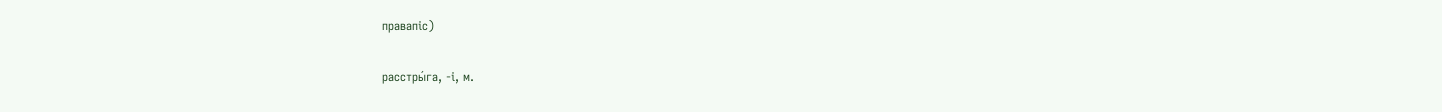правапіс)

расстры́га, ‑і, м.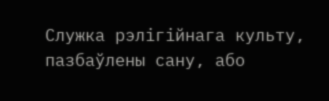Служка рэлігійнага культу, пазбаўлены сану, або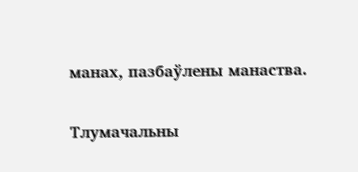манах, пазбаўлены манаства.

Тлумачальны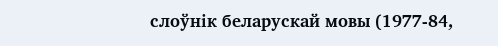слоўнік беларускай мовы (1977-84,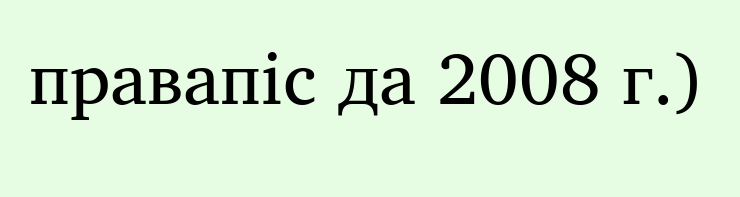правапіс да 2008 г.)